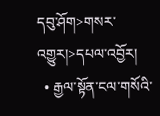དབུ་ཤོག>གསར་འགྱུར།>དཔལ་འབྱོར།
  • རྒྱལ་སྟོན་ངལ་གསོའི་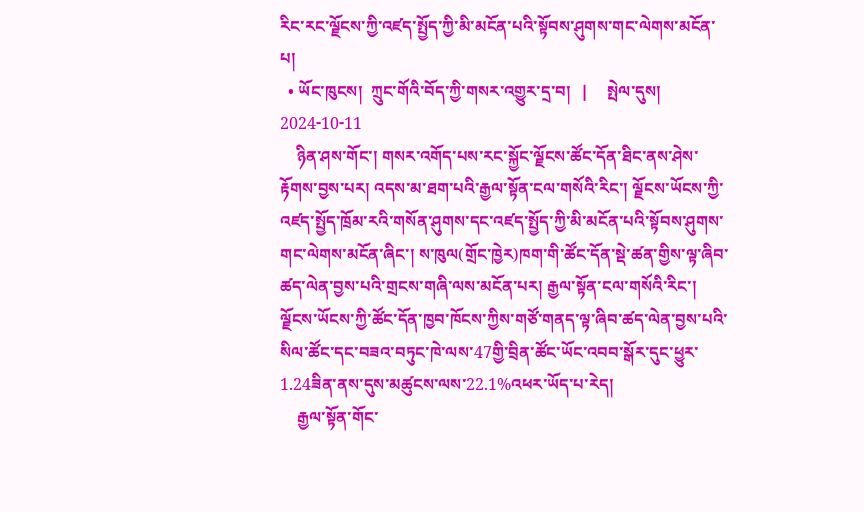རིང་རང་ལྗོངས་ཀྱི་འཛད་སྤྱོད་ཀྱི་མི་མངོན་པའི་སྟོབས་ཤུགས་གང་ལེགས་མངོན་པ།
  • ཡོང་ཁུངས།  ཀྲུང་གོའི་བོད་ཀྱི་གསར་འགྱུར་དྲ་བ།   |     སྤེལ་དུས།  2024-10-11
    ཉིན་ཤས་གོང་། གསར་འགོད་པས་རང་སྐྱོང་ལྗོངས་ཚོང་དོན་ཐིང་ནས་ཤེས་རྟོགས་བྱས་པར། འདས་མ་ཐག་པའི་རྒྱལ་སྟོན་ངལ་གསོའི་རིང་། ལྗོངས་ཡོངས་ཀྱི་འཛད་སྤྱོད་ཁྲོམ་རའི་གསོན་ཤུགས་དང་འཛད་སྤྱོད་ཀྱི་མི་མངོན་པའི་སྟོབས་ཤུགས་གང་ལེགས་མངོན་ཞིང་། ས་ཁུལ(གྲོང་ཁྱེར)ཁག་གི་ཚོང་དོན་སྡེ་ཚན་གྱིས་ལྟ་ཞིབ་ཚད་ལེན་བྱས་པའི་གྲངས་གཞི་ལས་མངོན་པར། རྒྱལ་སྟོན་ངལ་གསོའི་རིང་། ལྗོངས་ཡོངས་ཀྱི་ཚོང་དོན་ཁྱབ་ཁོངས་ཀྱིས་གཙོ་གནད་ལྟ་ཞིབ་ཚད་ལེན་བྱས་པའི་སིལ་ཚོང་དང་བཟའ་བཏུང་ཁེ་ལས་47གྱི་བྲིན་ཚོང་ཡོང་འབབ་སྒོར་དུང་ཕྱུར་1.24ཟིན་ནས་དུས་མཚུངས་ལས་22.1%འཕར་ཡོད་པ་རེད།
    རྒྱལ་སྟོན་གོང་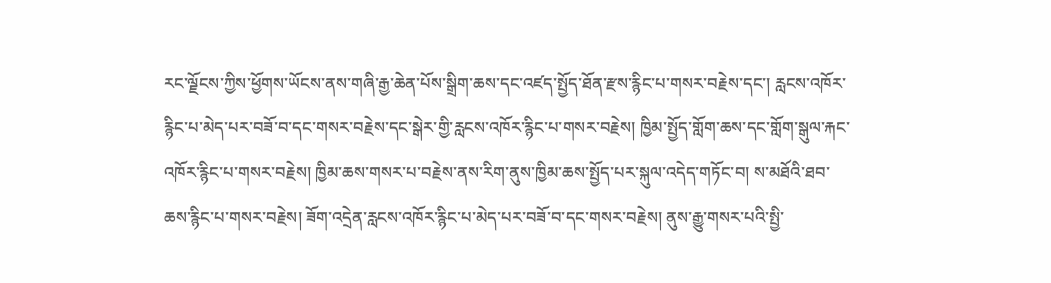རང་ལྗོངས་ཀྱིས་ཕྱོགས་ཡོངས་ནས་གཞི་རྒྱ་ཆེན་པོས་སྒྲིག་ཆས་དང་འཛད་སྤྱོད་ཐོན་རྫས་རྙིང་པ་གསར་བརྗེས་དང་། རླངས་འཁོར་རྙིང་པ་མེད་པར་བཟོ་བ་དང་གསར་བརྗེས་དང་སྒེར་གྱི་རླངས་འཁོར་རྙིང་པ་གསར་བརྗེས། ཁྱིམ་སྤྱོད་གློག་ཆས་དང་གློག་སྒུལ་རྐང་འཁོར་རྙིང་པ་གསར་བརྗེས། ཁྱིམ་ཆས་གསར་པ་བརྗེས་ནས་རིག་ནུས་ཁྱིམ་ཆས་སྤྱོད་པར་སྐུལ་འདེད་གཏོང་བ། ས་མཐོའི་ཐབ་ཆས་རྙིང་པ་གསར་བརྗེས། ཟོག་འདྲེན་རླངས་འཁོར་རྙིང་པ་མེད་པར་བཟོ་བ་དང་གསར་བརྗེས། ནུས་རྒྱུ་གསར་པའི་སྤྱི་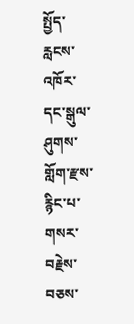སྤྱོད་རླངས་འཁོར་དང་སྒུལ་ཤུགས་གློག་རྫས་རྙིང་པ་གསར་བརྗེས་བཅས་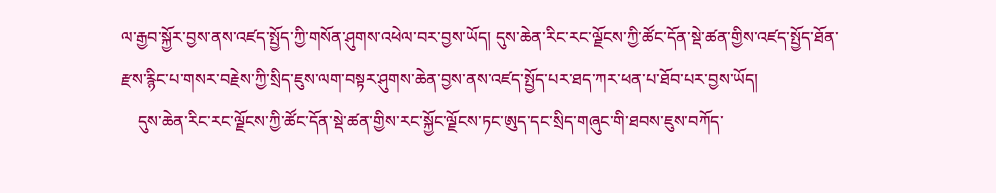ལ་རྒྱབ་སྐྱོར་བྱས་ནས་འཛད་སྤྱོད་ཀྱི་གསོན་ཤུགས་འཕེལ་བར་བྱས་ཡོད། དུས་ཆེན་རིང་རང་ལྗོངས་ཀྱི་ཚོང་དོན་སྡེ་ཚན་གྱིས་འཛད་སྤྱོད་ཐོན་རྫས་རྙིང་པ་གསར་བརྗེས་ཀྱི་སྲིད་ཇུས་ལག་བསྟར་ཤུགས་ཆེན་བྱས་ནས་འཛད་སྤྱོད་པར་ཐད་ཀར་ཕན་པ་ཐོབ་པར་བྱས་ཡོད།
    དུས་ཆེན་རིང་རང་ལྗོངས་ཀྱི་ཚོང་དོན་སྡེ་ཚན་གྱིས་རང་སྐྱོང་ལྗོངས་ཏང་ཨུད་དང་སྲིད་གཞུང་གི་ཐབས་ཇུས་བཀོད་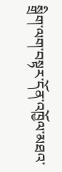སྒྲིག་ལག་བསྟར་དོན་འཁྱོལ་མཐའ་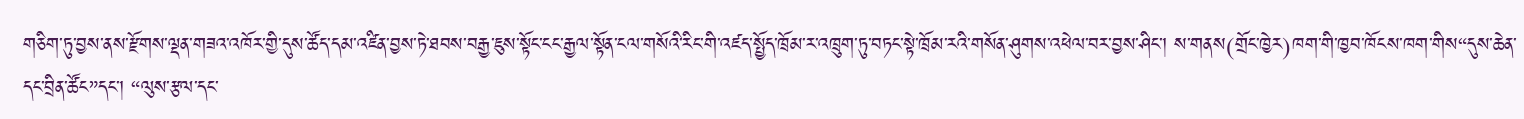གཅིག་ཏུ་བྱས་ནས་རྫོགས་ལྡན་གཟའ་འཁོར་གྱི་དུས་ཚོད་དམ་འཛིན་བྱས་ཏེ་ཐབས་བརྒྱ་ཇུས་སྟོང་ངང་རྒྱལ་སྟོན་ངལ་གསོའི་རིང་གི་འཛད་སྤྱོད་ཁྲོམ་ར་འཁྲུག་ཏུ་བཏང་སྟེ་ཁྲོམ་རའི་གསོན་ཤུགས་འཕེལ་བར་བྱས་ཤིང་། ས་གནས(གྲོང་ཁྱེར)ཁག་གི་ཁྱབ་ཁོངས་ཁག་གིས“དུས་ཆེན་དང་བྲིན་ཚོང”དང་། “ལུས་རྩལ་དང་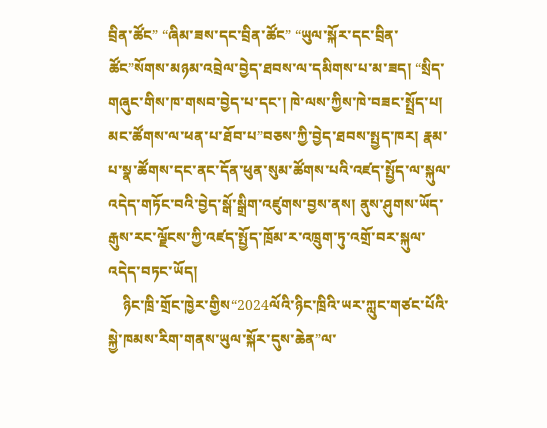བྲིན་ཚོང” “ཞིམ་ཟས་དང་བྲིན་ཚོང” “ཡུལ་སྐོར་དང་བྲིན་ཚོང”སོགས་མཉམ་འབྲེལ་བྱེད་ཐབས་ལ་དམིགས་པ་མ་ཟད། “སྲིད་གཞུང་གིས་ཁ་གསབ་བྱེད་པ་དང་། ཁེ་ལས་ཀྱིས་ཁེ་བཟང་སྤྲོད་པ། མང་ཚོགས་ལ་ཕན་པ་ཐོབ་པ”བཅས་ཀྱི་བྱེད་ཐབས་སྤྱད་ཁར། རྣམ་པ་སྣ་ཚོགས་དང་ནང་དོན་ཕུན་སུམ་ཚོགས་པའི་འཛད་སྤྱོད་ལ་སྐུལ་འདེད་གཏོང་བའི་བྱེད་སྒོ་སྒྲིག་འཛུགས་བྱས་ནས། ནུས་ཤུགས་ཡོད་རྒུས་རང་ལྗོངས་ཀྱི་འཛད་སྤྱོད་ཁྲོམ་ར་འཁྲུག་ཏུ་འགྲོ་བར་སྐུལ་འདེད་བཏང་ཡོད།
    ཉིང་ཁྲི་གྲོང་ཁྱེར་གྱིས“2024ལོའི་ཉིང་ཁྲིའི་ཡར་ཀླུང་གཙང་པོའི་སྐྱེ་ཁམས་རིག་གནས་ཡུལ་སྐོར་དུས་ཆེན”ལ་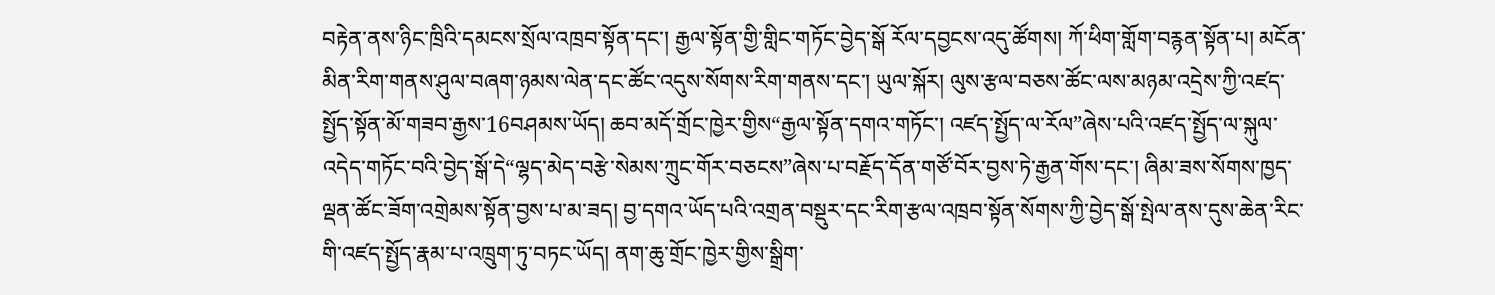བརྟེན་ནས་ཉིང་ཁྲིའི་དམངས་སྲོལ་འཁྲབ་སྟོན་དང་། རྒྱལ་སྟོན་གྱི་གླིང་གཏོང་བྱེད་སྒོ རོལ་དབྱངས་འདུ་ཚོགས། ཀོ་ཕིག་གློག་བརྙན་སྟོན་པ། མངོན་མིན་རིག་གནས་ཤུལ་བཞག་ཉམས་ལེན་དང་ཚོང་འདུས་སོགས་རིག་གནས་དང་། ཡུལ་སྐོར། ལུས་རྩལ་བཅས་ཚོང་ལས་མཉམ་འདྲེས་ཀྱི་འཛད་སྤྱོད་སྟོན་མོ་གཟབ་རྒྱས་16བཤམས་ཡོད། ཆབ་མདོ་གྲོང་ཁྱེར་གྱིས“རྒྱལ་སྟོན་དགའ་གཏོང་། འཛད་སྤྱོད་ལ་རོལ”ཞེས་པའི་འཛད་སྤྱོད་ལ་སྐུལ་འདེད་གཏོང་བའི་བྱེད་སྒོ་དེ“ལྷད་མེད་བརྩེ་སེམས་ཀྲུང་གོར་བཅངས”ཞེས་པ་བརྗོད་དོན་གཙོ་བོར་བྱས་ཏེ་རྒྱན་གོས་དང་། ཞིམ་ཟས་སོགས་ཁྱད་ལྡན་ཚོང་ཟོག་འགྲེམས་སྟོན་བྱས་པ་མ་ཟད། བྱ་དགའ་ཡོད་པའི་འགྲན་བསྡུར་དང་རིག་རྩལ་འཁྲབ་སྟོན་སོགས་ཀྱི་བྱེད་སྒོ་སྤེལ་ནས་དུས་ཆེན་རིང་གི་འཛད་སྤྱོད་རྣམ་པ་འཁྲུག་ཏུ་བཏང་ཡོད། ནག་ཆུ་གྲོང་ཁྱེར་གྱིས་སྒྲིག་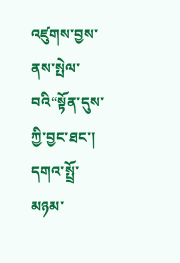འཛུགས་བྱས་ནས་སྤེལ་བའི“སྟོན་དུས་ཀྱི་བྱང་ཐང་། དགའ་སྤྲོ་མཉམ་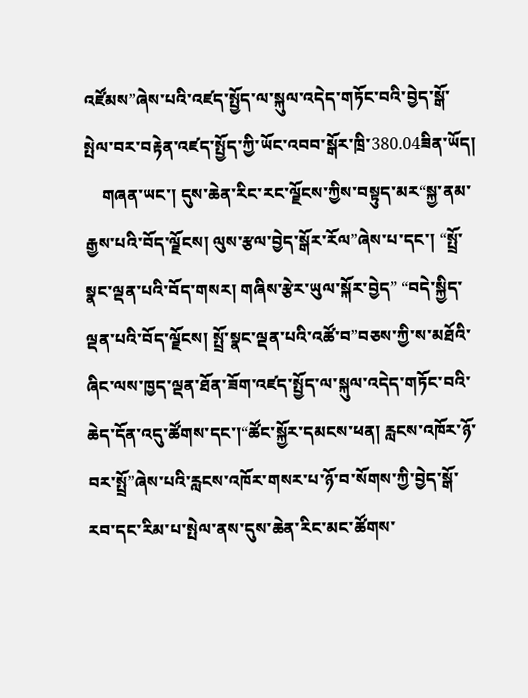འཛོམས”ཞེས་པའི་འཛད་སྤྱོད་ལ་སྐུལ་འདེད་གཏོང་བའི་བྱེད་སྒོ་སྤེལ་བར་བརྟེན་འཛད་སྤྱོད་ཀྱི་ཡོང་འབབ་སྒོར་ཁྲི་380.04ཟིན་ཡོད།
    གཞན་ཡང་། དུས་ཆེན་རིང་རང་ལྗོངས་ཀྱིས་བསྟུད་མར“སྐྱ་ནམ་རྒྱས་པའི་བོད་ལྗོངས། ལུས་རྩལ་བྱེད་སྒོར་རོལ”ཞེས་པ་དང་། “སྤྲོ་སྣང་ལྡན་པའི་བོད་གསར། གཞིས་རྩེར་ཡུལ་སྐོར་བྱེད” “བདེ་སྐྱིད་ལྡན་པའི་བོད་ལྗོངས། སྤྲོ་སྣང་ལྡན་པའི་འཚོ་བ”བཅས་ཀྱི་ས་མཐོའི་ཞིང་ལས་ཁྱད་ལྡན་ཐོན་ཟོག་འཛད་སྤྱོད་ལ་སྐུལ་འདེད་གཏོང་བའི་ཆེད་དོན་འདུ་ཚོགས་དང་།“ཚོང་སྐྱོར་དམངས་ཕན། རླངས་འཁོར་ཉོ་བར་སྤྲོ”ཞེས་པའི་རླངས་འཁོར་གསར་པ་ཉོ་བ་སོགས་ཀྱི་བྱེད་སྒོ་རབ་དང་རིམ་པ་སྤེལ་ནས་དུས་ཆེན་རིང་མང་ཚོགས་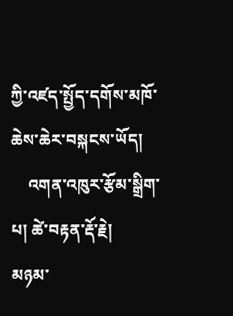ཀྱི་འཛད་སྤྱོད་དགོས་མཁོ་ཆེས་ཆེར་བསྐངས་ཡོད།
    འགན་འཁུར་རྩོམ་སྒྲིག་པ། ཚེ་བརྟན་རྡོ་རྗེ།
མཉམ་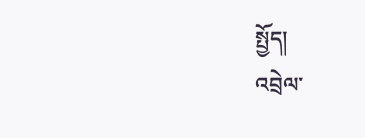སྤྱོད།
འབྲེལ་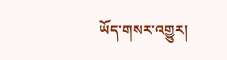ཡོད་གསར་འགྱུར།